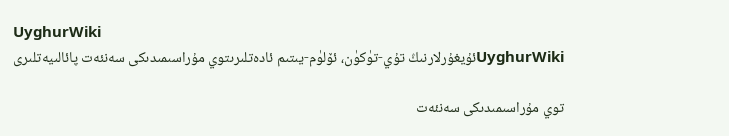UyghurWiki
UyghurWikiئۇيغۇرلارنىڭ تۇي-تۈكۈن، ئۆلۈم-يىتىم ئادەتلىرىتوي مۇراسىمىدىكى سەنئەت پائالىيەتلىرى

توي مۇراسىمىدىكى سەنئەت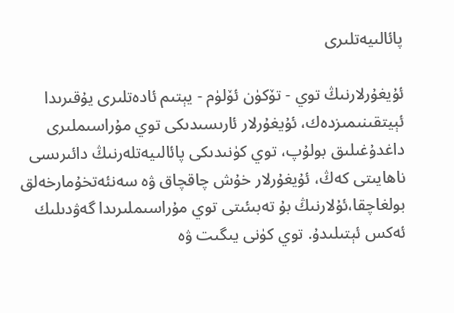پائالىيەتلىرى

ئۇيغۇرلارنىڭ توي - تۆكۈن ئۆلۈم - يېتىم ئادەتلىرى يۇقىرىدا ئېيتقىنىمىزدەك، ئۇيغۇرلار ئارىسىدىكى توي مۇراسىملىرى داغدۇغىلىق بولۇپ، توي كۈنىدىكى پائالىيەتلەرنىڭ دائىرىسى ناھايىتى كەڭ، ئۇيغۇرلار خۇش چاقچاق ۋە سەنئەتخۇمارخەلق بولغاچقا،ئۇلارنىڭ بۇ تەبىئىتى توي مۇراسىملىرىدا گەۋدىلىك ئەكس ئېتىلىدۇ. توي كۈنى يىگىت ۋە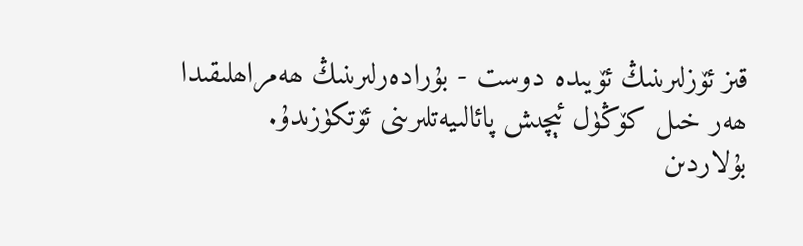قىز ئۆزلىرىنىڭ ئۆيىدە دوست - بۇرادەرلىرىنىڭ ھەمراھلىقىدا ھەر خىل كۆڭۈل ئېچىش پائالىيەتلىرىنى ئۆتكۈزىدۇ. بۇلاردىن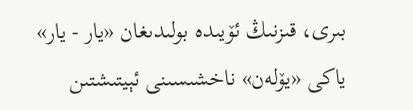بىرى، قىزنىڭ ئۆيىدە بولىدىغان «يار - يار» ياكى «يۆلەن» ناخشىسىنى ئېيتىشتىن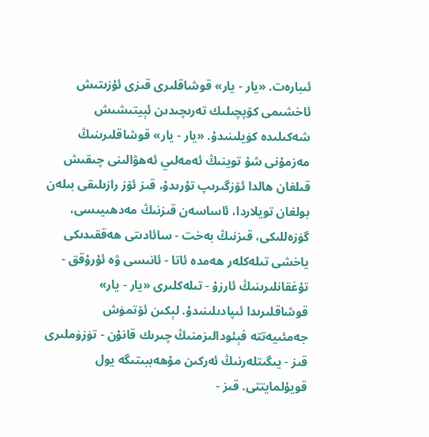ئىبارەت. «يار - يار» قوشاقلىرى قىزى ئۇزىتىش ئاخشىمى كۆپچىلىك تەرىچىدىن ئېيتىشىش شەكىلىدە كۈيلىنىدۇ. «يار - يار» قوشاقلىرىنىڭ مەزمۇنى شۇ توينىڭ ئەمەلىي ئەھۋالىنى چىقىش قىلغان ھالدا ئۆزگىرىپ تۇرىدۇ، قىز ئۆز رازىلىقى بىلەن بولغان تويلاردا، ئاساسەن قىزنىڭ مەدھىيىسى، گۈزەللىكى، قىزنىڭ بەخت - سائادىتى ھەققىدىكى ياخشى تىلەكلەر ھەمدە ئاتا - ئانىسى ۋە ئۇرۇقق - تۇغقانلىرىنىڭ ئارزۇ - تىلەكلىرى «يار - يار» قوشاقلىرىدا ئىپادىلىنىدۇ. لېكىن ئۆتمۈش جەمئىيەتتە فېئودالىزمنىڭ چىرىك قانۇن - تۈزۈملىرى قىز - يىگىتلەرنىڭ ئەركىن مۇھەببىتىگە يول قويۇلمايتتى. قىز -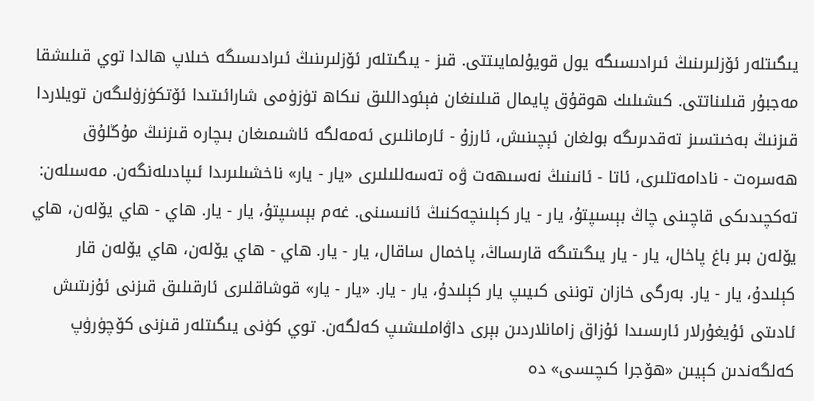يىگىتلەر ئۆزلىرىنىڭ ئىرادىسىگە يول قويۇلمايىتتى. قىز - يىگىتلەر ئۆزلىرىنىڭ ئىرادىسىگە خىلاپ ھالدا توي قىلىشقا مەجبۇر قىلىناتتى. كىشىلىك ھوقۇق پايمال قىلىنغان فېئوداللىق نىكاھ تۈزۈمى شارائىتىدا ئۆتكۈزۈلىگەن تويلاردا قىزنىڭ بەخىتسىز تەقدىرىگە بولغان ئېچىنىش، ئارزۇ - ئارمانلىرى ئەمەلگە ئاشىمىغان بىچارە قىزنىڭ مۇڭلۇق ھەسرەت - نادامەتلىرى، ئاتا - ئانىنىڭ نەسىھەت ۋە تەسەللىلىرى «يار - يار» ناخشىلىرىدا ئىپادىلەنگەن. مەسىلەن: تەكچىدىكى قاچىنى چاڭ بېسىپتۇ، يار - يار كېلىنچەكنىڭ ئانىسىنى. غەم بېسىپتۇ، يار - يار. ھاي - ھاي يۆلەن، ھاي يۆلەن بىر باغ پاخال، يار - يار يىگىتىگە قارىساڭ، پاخمال ساقال، يار - يار. ھاي - ھاي يۆلەن، ھاي يۆلەن قار كېلىدۇ، يار - يار. بەرگى خازان توننى كىيىپ يار كېلىدۇ، يار - يار. «يار - يار» قوشاقلىرى ئارقىلىق قىزنى ئۇزىتىش ئادىتى ئۇيغۇرلار ئارىسىدا ئۇزاق زامانلاردىن بېرى داۋاملىشىپ كەلگەن. توي كۈنى يىگىتلەر قىزنى كۆچۈرۈپ كەلگەندىن كېيىن «ھۆجرا كىچىسى» دە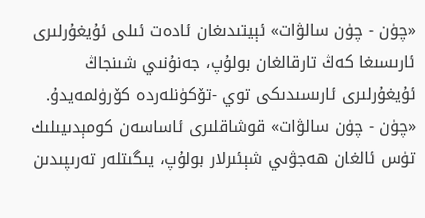«چۈن - چۈن سالۋات» ئېيتىدىغان ئادەت ئىلى ئۇيغۇرلىرى ئارىسىغا كەڭ تارقالغان بولۇپ، جەنۇنىي شىنجاڭ ئۇيغۇرلىرى ئارىسىدىكى توي -تۆكۈنلەردە كۆرۈلمەيدۇ. «چۈن - چۈن سالۋات» قوشاقلىرى ئاساسەن كومېدىيىلىك تۈس ئالغان ھەجۋىي شېئىرلار بولۇپ، يىگىتلەر تەرىپىدىن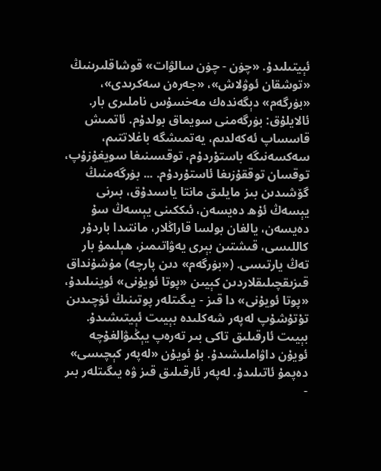ئېيتىلىدۇ. «چۈن - چۈن سالۋات» قوشاقلىرىنىڭ «توشقان ئوۋلاش»، «جەرەن سەكرىدى»، «بۈرگەم» دېگەندەك مەخسۇس ناملىرى بار. ئالايلۇق: بۈرگەمنى سويماق بولدۇم. ئاتمىش قاسساپ ئەكەلدىم، يەتمىشگە باغلاتتىم، سەكسەنىگە باستۇردۇم، توقسىنىغا سويغۇزۇپ، توقسان توققۇزىغا ئاستۇردۇم. ... بۈرگەمنىڭ گۆشىدىن بىز مايلىق مانتا ياسىدۇق، بىرنى يېسەڭ ئۇھ دەيسەن، ئىككىنى يېسەڭ سۇ دەيسەن، يالغان بولسا قاراڭلار، مانتىدا باردۇر كاللىسى، قىشتىن بېرى يەۋاتىمىز، ھېلىمۇ بار تەڭ يارتىسى. («بۈرگەم» دىن پارچە) مۇشۇنداق قىزىقچىلىقلاردىن كېيىن «پوتا ئويۇنى» ئوينىلىدۇ، «پوتا ئويۇنى» دا قىز - يىگىتلەر پوتىنىڭ ئۈچىدىن تۇتۇشۇپ لەپەر شەكلىدە بېيىت ئېيتىشىدۇ. بېيىت ئارقىلىق تاكى بىر تەرەپ يېڭىۋالغۇچە ئويۇن داۋاملىشىدۇ. بۇ ئويۇن «لەپەر كېچىسى» دەپمۇ ئاتىلىدۇ. لەپەر ئارقىلىق قىز ۋە يىگىتلەر بىر -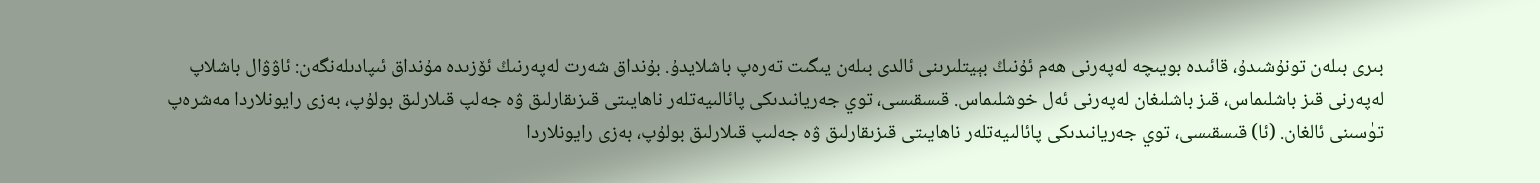بىرى بىلەن تونۇشىدۇ، قائىدە بويىچە لەپەرنى ھەم ئۇنىڭ بېيتلىرىنى ئالدى بىلەن يىگىت تەرەپ باشلايدۇ. بۇنداق شەرت لەپەرنىڭ ئۆزىدە مۇنداق ئىپادىلەنگەن: ئاۋۋال باشلاپ لەپەرنى قىز باشلىماس، قىز باشلىغان لەپەرنى ئەل خوشلىماس. قىسقىسى، توي جەريانىدىكى پائالىيەتلەر ناھايىتى قىزىقارلىق ۋە جەلپ قىلارلىق بولۇپ، بەزى رايونلاردا مەشرەپ تۈسىنى ئالغان. (ئا) قىسقىسى، توي جەريانىدىكى پائالىيەتلەر ناھايىتى قىزىقارلىق ۋە جەلىپ قىلارلىق بولۇپ، بەزى رايونلاردا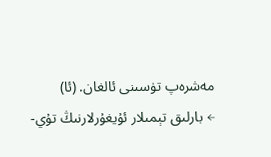مەشرەپ تۈسىنى ئالغان. (ئا)
← بارلىق تېمىلار ئۇيغۇرلارنىڭ تۇي-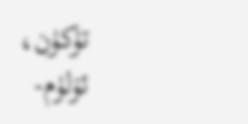تۈكۈن، ئۆلۈم-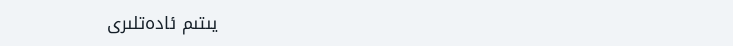يىتىم ئادەتلىرى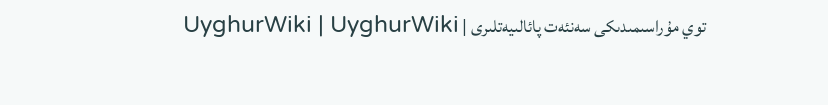توي مۇراسىمىدىكى سەنئەت پائالىيەتلىرى | UyghurWiki | UyghurWiki